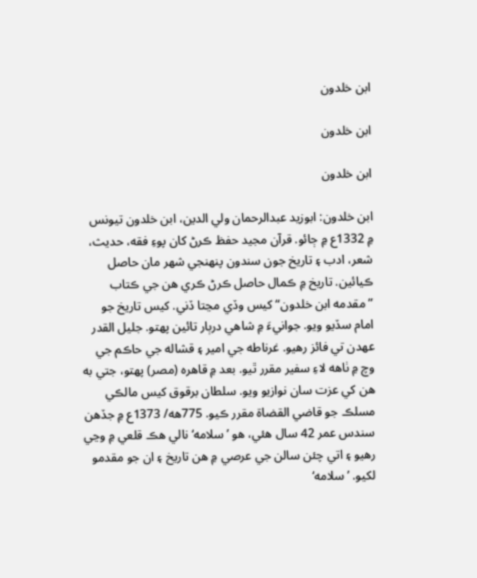ابن خلدون

ابن خلدون

ابن خلدون

ابن خلدون: ابوزيد عبدالرحمان ولي الدين، ابن خلدون تيونس ۾ 1332ع ۾ ڄائو. قرآن مجيد حفظ ڪرڻ کان پوءِ فقه، حديث، شعر، ادب ۽ تاريخ جون سندون پنھنجي شھر مان حاصل ڪيائين. تاريخ ۾ ڪمال حاصل ڪرڻ ڪري هن جي ڪتاب ”مقدمه ابن خلدون“ کيس وڏي مڃتا ڏني. کيس تاريخ جو امام سڏيو ويو. جوانيءَ ۾ شاهي درٻار تائين پھتو. جليل القدر عھدن تي فائز رهيو. غرناطه جي امير ۽ قشاله جي حاڪم جي وچ ۾ ٺاهه لاءِ سفير مقرر ٿيو. بعد ۾ قاهره (مصر) پھتو، جتي به هن کي عزت سان نوازيو ويو. سلطان برقوق کيس مالڪي مسلڪ جو قاضي القضاة مقرر ڪيو. 775هه/ 1373ع ۾ جڏهن سندس عمر 42 سال هئي، هو ’سلامه‘ نالي هڪ قلعي ۾ وڃي رهيو ۽ اتي چئن سالن جي عرصي ۾ هن تاريخ ۽ ان جو مقدمو لکيو. ’سلامه‘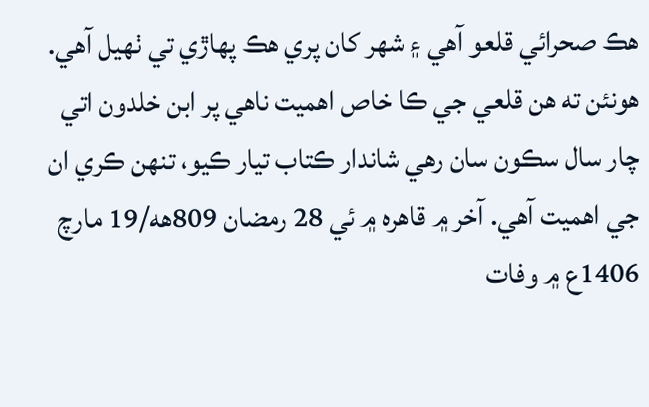هڪ صحرائي قلعو آهي ۽ شھر کان پري هڪ پھاڙي تي ٺھيل آهي. هونئن ته هن قلعي جي ڪا خاص اهميت ناهي پر ابن خلدون اتي چار سال سڪون سان رهي شاندار ڪتاب تيار ڪيو، تنھن ڪري ان جي اهميت آهي. آخر ۾ قاهره ۾ ئي 28 رمضان 809هه/19 مارچ 1406ع ۾ وفات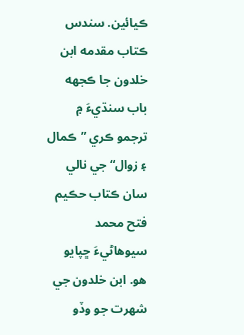ڪيائين. سندس ڪتاب مقدمه ابن خلدون جا ڪجهه باب سنڌيءَ ۾ ترجمو ڪري ”ڪمال ۽ زوال“ جي نالي سان ڪتاب حڪيم فتح محمد سيوهاڻيءَ ڇپايو هو. ابن خلدون جي شھرت جو وڏو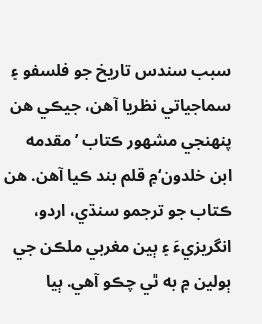سبب سندس تاريخ جو فلسفو ۽ سماجياتي نظريا آهن، جيڪي هن پنھنجي مشھور ڪتاب ’مقدمه ابن خلدون‘۾ قلم بند ڪيا آهن. هن ڪتاب جو ترجمو سنڌي، اردو، انگريزيءَ ۽ ٻين مغربي ملڪن جي ٻولين ۾ به ٿي چڪو آهي. ٻيا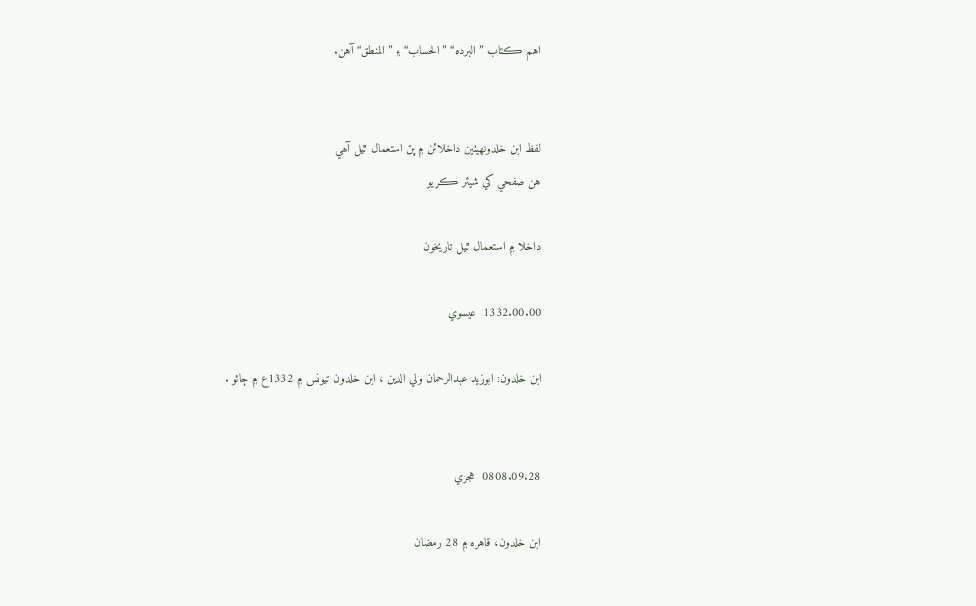اهم ڪتاب ”البرده“ ”الحساب“ ۽ ”المنطق“ آهن.


لفظ ابن خلدونھيٺين داخلائن ۾ پڻ استعمال ٿيل آھي
هن صفحي کي شيئر ڪريو

داخلا ۾ استعمال ٿيل تاريخون

1332.00.00  عيسوي

ابن خلدون: ابوزيد عبدالرحمان ولي الدين ، ابن خلدون تيونس ۾ 1332ع ۾ ڄائو .


0808.09.28  هجري

ابن خلدون، قاهره ۾ 28 رمضان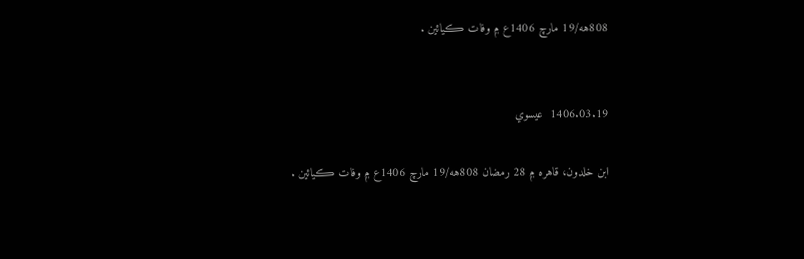808هه/19 مارچ 1406ع ۾ وفات ڪيائين .


1406.03.19  عيسوي

ابن خلدون، قاهره ۾ 28 رمضان 808هه/19 مارچ 1406ع ۾ وفات ڪيائين .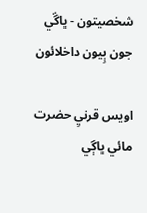شخصيتون - ڀاڱي جون ٻِيون داخلائون

اويس قرنيِ حضرت
مائي ڀاڳي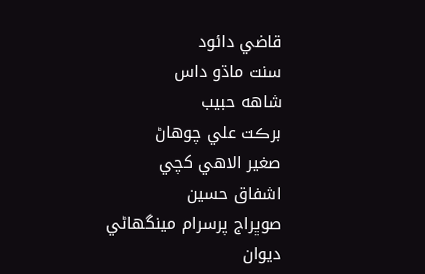قاضي دائود
سنت ماڌو داس
شاهه حبيب
برڪت علي چوهاڻ
صغير الاهي کچي
اشفاق حسين
صوڀراج پرسرام مينگهاڻي
ديوان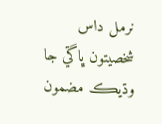نرمل داس
شخصيتون ڀاڱي جا وڌيڪ مضمون